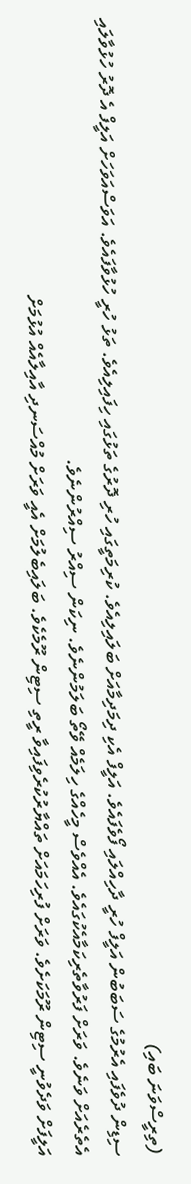(ތިރީސްވަނަ ބައި)
ސިޑިން ދުވެފައި އެރުމުގެ ސަބަބުން އަލީފް ހުރީ ދާހިއްލައި ފޯވެފައެވެ. އަލީފް އެކި ދިމަދިމާއަށް ބަލައިލިއެވެ. ކުރިމަތީގައި ހުރި ދޮރުގެ ތަޅުގައި ހިފައިލިއެވެ. ތަޅު ހުރީ ހުޅުވާފައެވެ. އަވަސްއަވަހަށް އަލީފް އެ ދޮރު ހުޅުވާލައި އެތެރެއަށް ވަނެވެ. ވަރަށް ފަރުވާތެރިކަމާއެކުގައެވެ. އެއްވެސް މީހެއްގެ ހިލަމެއް ވޭތޯ ބަލަމުންނެވެ. ނިކަން ސިއްރު ސިއްރުންނެވެ.
އަލީފަށް ވަދެވުނީ ސިޓިން ރޫމަކަށެވެ. ވަރަށް ފުރިހަމައަށް ތައްޔާރުކުރެވިފައިވާ ރީތި ސިޓިން ރޫމެކެވެ. ބަލައިބެލުމަށް އެއީ ވަރަށް މުއްސަނދި އާއިލާއެއް އުޅުމަށް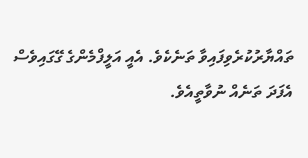ތައްޔާރުކުރެވިފައިވާ ތަނެކެވެ. އެއީ އަލީފްމެންގެ ގޭގައިވެސް އެފަދަ ތަނެއް ނުވާތީއެވެ.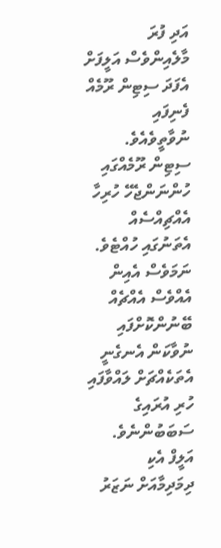އަދި ފުރަ މާލެއިންވެސް އަލީފަށް އެފަދަ ސިޓިން ރޫމެއް ފެނިފައި ނުވާތީވެއެވެ.
ސިޓިން ރޫމެއްގައި ހުންނަންޖެހޭ ހުރިހާ އެއްޗިއްސެއް އެތަނުގައި ހުއްޓެވެ. ނަމަވެސް އެއިން އެއްވެސް އެއްޗެއް ބޭނުންކޮށްފައި ނުވާކަން އެނގެނީ އެތަކެއްޗަށް ލައްވާފައި ހުރި އުރައިގެ ސަބަބުންނެވެ. އަލީފް އެކި ދިމަދިމާއަށް ނަޒަރު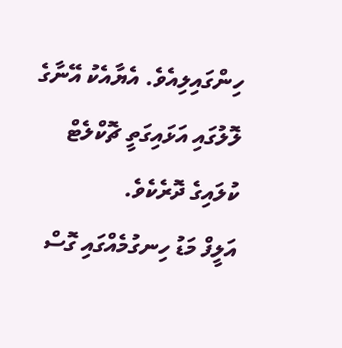ހިންގައިލިއެވެ. އެޔާއެކު އޭނާގެ ލޮލުގައި އަޅައިގަތީ ޗޮކްލެޓް ކުލައިގެ ދޮރެކެވެ.
އަލީފް މަޑު ހިނގުމެއްގައި ގޮސް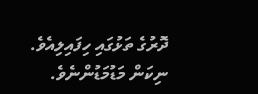ދޮރުގެ ތަޅުގައި ހިފައިލިއެވެ. ނިކަން މަޑުމަޑުންނެވެ.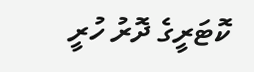ކޮޓަރީގެ ދޮރު ހުރީ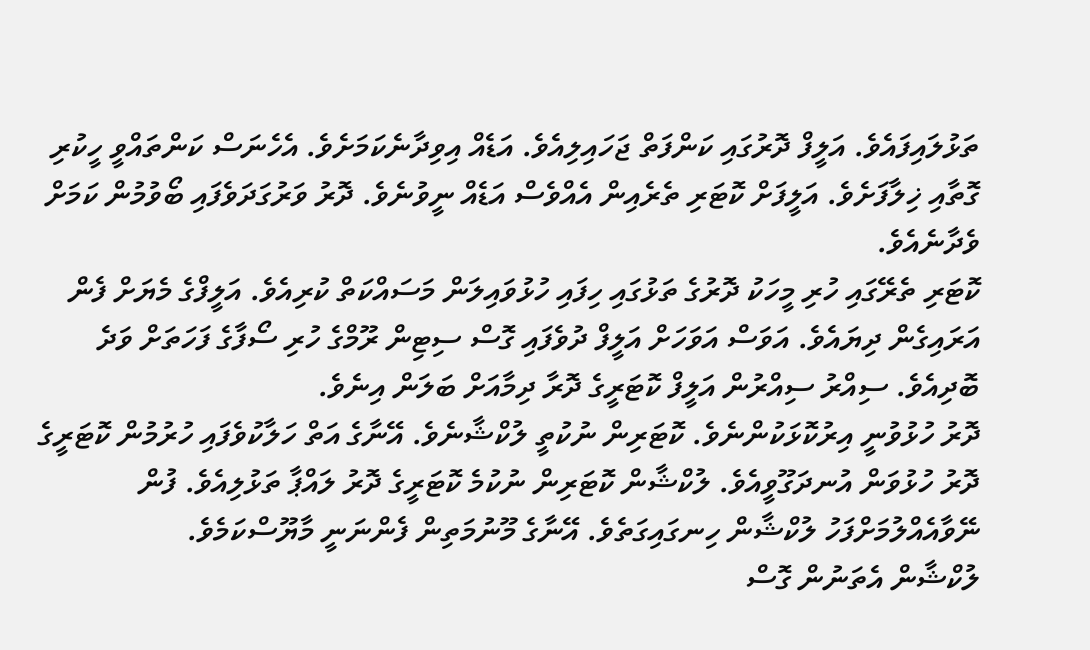ތަޅުލައިފައެވެ. އަލީފް ދޮރުގައި ކަންފަތް ޖަހައިލިއެވެ. އަޑެއް އިވިދާނެކަމަށެވެ. އެހެނަސް ކަންތައްވީ ހީކުރި ގޮތާއި ޚިލާފަށެވެ. އަލީފަށް ކޮޓަރި ތެރެއިން އެއްވެސް އަޑެއް ނީވުނެވެ. ދޮރު ވަރުގަދަވެފައި ބޯވުމުން ކަމަށް ވެދާނެއެވެ.
ކޮޓަރި ތެރޭގައި ހުރި މީހަކު ދޮރުގެ ތަޅުގައި ހިފައި ހުޅުވައިލަން މަސައްކަތް ކުރިއެވެ. އަލީފްގެ މެޔަށް ފެން އަރައިގެން ދިޔައެވެ. އަވަސް އަވަހަށް އަލީފް ދުވެފައި ގޮސް ސިޓިން ރޫމްގެ ހުރި ސޯފާގެ ފަހަތަށް ވަދެ ބޮދިއެވެ. ސިއްރު ސިއްރުން އަލީފް ކޮޓަރީގެ ދޮރާ ދިމާއަށް ބަލަން އިނެވެ.
ދޮރު ހުޅުވުނީ އިރުކޮޅަކުންނެވެ. ކޮޓަރިން ނުކުތީ ލުކްޝާނެވެ. އޭނާގެ އަތް ހަލާކުވެފައި ހުރުމުން ކޮޓަރީގެ ދޮރު ހުޅުވަން އުނދަގޫވީއެވެ. ލުކްޝާން ކޮޓަރިން ނުކުމެ ކޮޓަރީގެ ދޮރު ލައްޕާ ތަޅުލިއެވެ. ފުން ނޭވާއެއްލުމަށްފަހު ލުކްޝާން ހިނގައިގަތެވެ. އޭނާގެ މޫނުމަތިން ފެންނަނީ މާޔޫސްކަމެވެ.
ލުކްޝާން އެތަނުން ގޮސް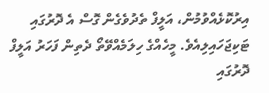އިރުކޮޅެއްވުމުން، އަލީފް ތެދުވެގެން ގޮސް އެ ދޮރުގައި ޓަކިޖަހައިލިއެވެ. މީހެއްގެ ހިލަމެއްވޭތޯ ދެތިން ފަހަރު އަލީފް ދޮރުގައި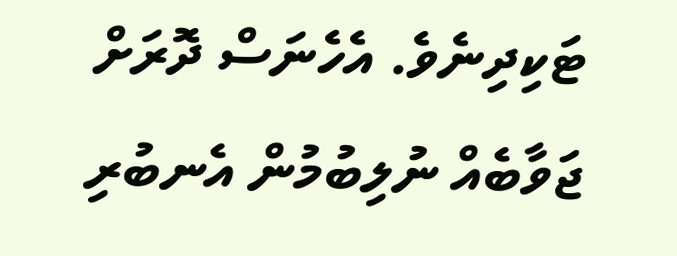ޓަކިދިނެވެ. އެހެނަސް ދޮރަށް ޖަވާބެއް ނުލިބުމުން އެނބުރި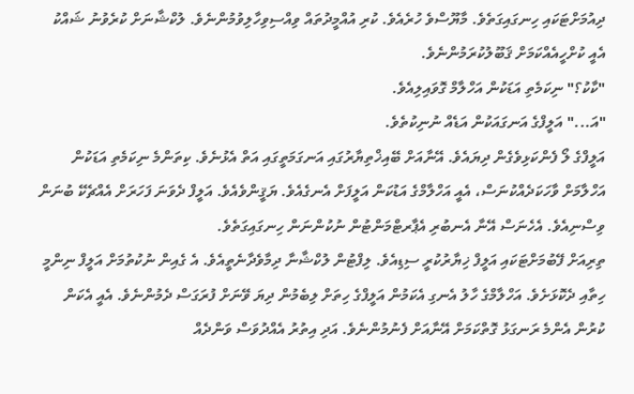ދިއުމަށްޓަކައި ހިނގައިގަތެވެ. މާޔޫސްވެ ހުރެއެވެ. ކުރި އުއްމީދުތައް ވިއްސިވިހާލިވުމުންނެވެ. ލުކްޝާނަށް ކުރެވުނު ޝައްކު އެއީ ކުށްހީއެއްކަމަށް ޤަބޫލުކުރަމުންނެވެ.
"ކާކު؟" ނިކަމެތި އަޑަކުން އަހްލާމް ގޮވައިލިއެވެ.
"އަ..." އަލީފްގެ އަނގައަކުން އަޑެއް ނުނިކުތެވެ.
އަލީފްގެ ލޯ ފެންކަޅިވެގެން ދިޔައެވެ. އޭނާއަށް ބޭއިޚްތިޔާރުގައި އަނގަމަތީގައި އަތް އެޅުނެވެ. ކިތަންމެ ނިކަމެތި އަޑަކުން އަހްލާމަށް ވާހަކަދެއްކުނަސް، އެއީ އަހްލާމްގެ އަޑުކަން އަލީފަށް އެނގެއެވެ. ޔަޤީންވެއެވެ. އަލީފް ދެވަނަ ފަހަރަށް އެއްޗެކޭ ބުނަން ވިސްނިއެވެ. އެހެނަސް އޭނާ އެނބުރި އެޕާރޓްމަންޓުން ނުކުންނަން ހިނގައިގަތެވެ.
ތިރިއަށް ފޭބުމަށްޓަކައި އަލީފް ޚިޔާރުކުރީ ސިޑިއެވެ. ލިފްޓުން ލުކްޝާނާ ދިމާވެދާނެތީއެވެ. އެ ގެއިން ނުކުތުމަށް އަލީފް ނިންމީ ހިތާއި ދެކޮޅަށެވެ. އަހްލާމްގެ ހާލު އެނގި އެކަމުން އަލީފްގެ ހިތަށް ލިބެމުން ދިޔަ ވޭނަށް ފުރަގަސް ދެމުންނެވެ. އެއީ އެކަން ކުރުން އެންމެ ރަނގަޅު ގޮތްކަމަށް އޭނާއަށް ފެނުމުންނެވެ. އަދި އިތުރު އެއްދުވަސް ވަންދެއް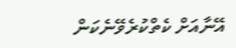އޭނާއަށް ކެތްކުރެވޭނެކަން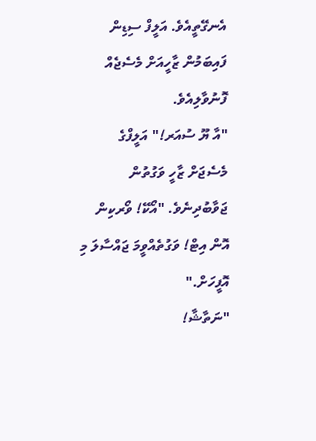އެނގޭތީއެވެ. އަލީފް ސިޑިން ފައިބަމުން ޒާހީއަށް މެސެޖެއް ފޮނުވާލިއެވެ.
"އާ ޔޫ ސުއަރ!" އަލީފްގެ މެސެޖަށް ޒާހީ ވަގުތުން ޖަވާބުދިނެވެ. "އޯކޭ! ވޯރކިން އޮން އިޓް! ވަގުތެއްވީމަ ޖައްސާލަ މި އޮފީހަށް."
"ނަތާޝާ!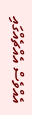އެއްވެސް އެއްޗެއްގައި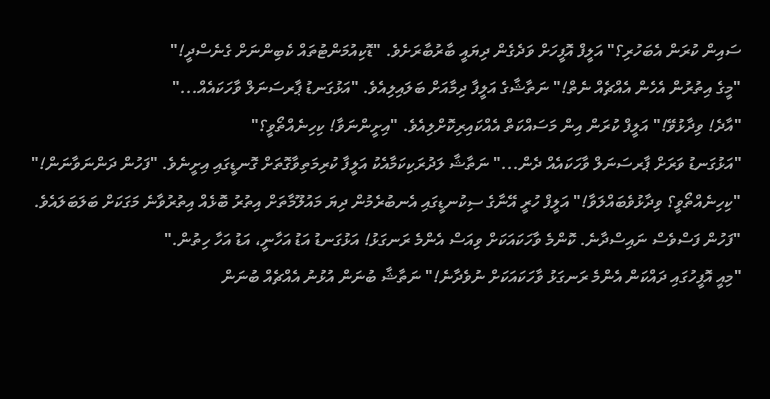ސައިން ކުރަން އެބަހުރި؟" އަލީފް އޮފީހަށް ވަދެގެން ދިޔައީ ބާރުބާރަށެވެ. "ޑޮކިއުމަންޓުތައް ކެބިންނަށް ގެނެސްދީ!"
"މީގެ އިތުރުން އެހެން އެއްޗެއް ނެތް!" ނަތާޝާގެ އަލީފާ ދިމާއަށް ބަލައިލިއެވެ. "އަޅުގަނޑު ޕާރސަނަލް ވާހަކައެއް..."
"އާދެ! ވިދާޅުވޭ!" އަލީފް ކުރަން އިން މަސައްކަތް އެއްކައިރިކޮށްލިއެވެ. "އިށީންނަވާ! ކިހިނެއްތޯވީ؟"
"އަޅުގަނޑު ވަރަށް ޕާރސަނަލް ވާހަކައެއް ދެން..." ނަތާޝާ ލަދުރަކިކަމާއެކު އަލީފާ ކުރިމަތިވާގޮތަށް ގޮނޑީގައި އިށީނެވެ. "ފަހުން ދަންނަވާނަން!"
"ކިހިނެއްތޯވީ؟ ވިދާޅުވެބައްލަވާ!" އަލީފް ހުރީ އޭނާގެ ސިކުނޑީގައި އެނބުރެމުން ދިޔަ މައުލޫމާތަށް އިތުރު ބޮޅެއް އިތުރުވާނެ މަގަކަށް ބަލަބަލައެވެ. "ފަހުން ފަސްވެސް ނައިސްދާނެ. ކޮންމެ ވާހަކައަކަށް ވިއަސް އެންމެ ރަނގަޅު! އަޅުގަނޑު އަޑު އަހާނީ، އަޑު އަހާ ހިތުން."
"މިއީ އޮފީހުގައި ދައްކަން އެންމެ ރަނގަޅު ވާހަކައަކަށް ނުވެދާނެ!" ނަތާޝާ ބުނަން އުޅުނު އެއްޗެއް ބުނަން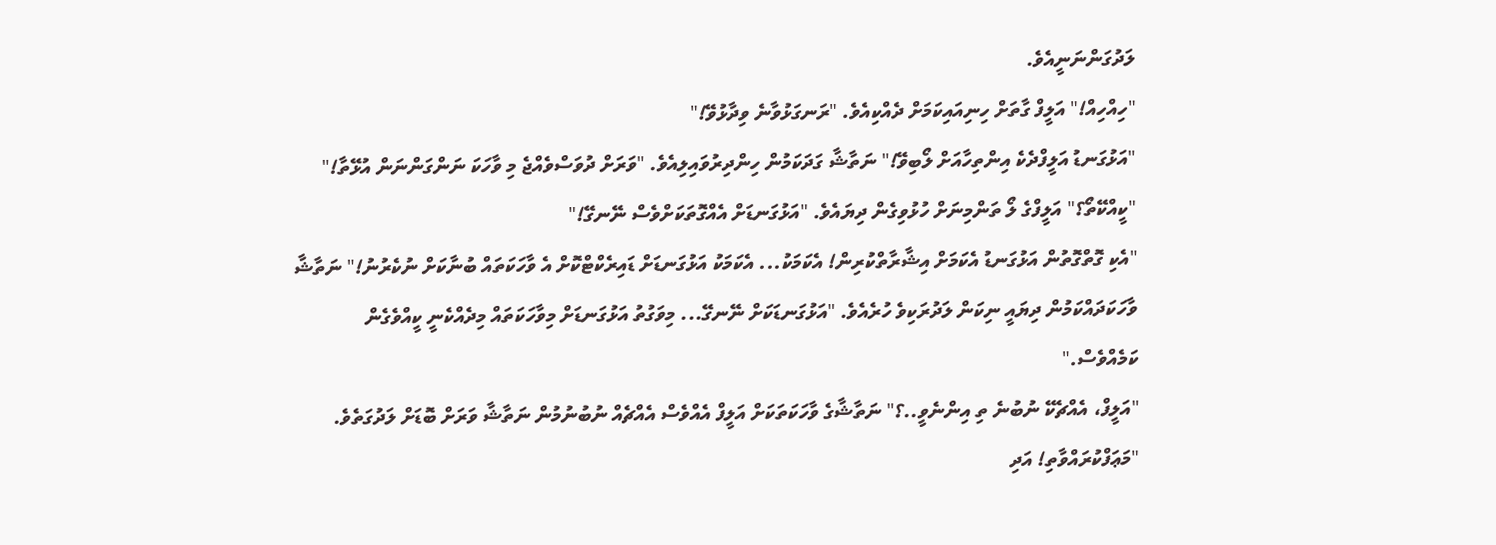ލަދުގަންނަނީއެވެ.
"ހިއްހިއް!" އަލީފް ގާތަށް ހިނިއައިކަމަށް ދެއްކިއެވެ. "ރަނގަޅުވާނެ ވިދާޅުވޭ!"
"އަޅުގަނޑު އަލީފްދެކެ އިންތިހާއަށް ލޯބިވޭ!" ނަތާޝާ ގަދަކަމުން ހިންދިރުވައިލިއެވެ. "ވަރަށް ދުވަސްވެއްޖެ މި ވާހަކަ ނަންގަންނަން އުޅޭތާ!"
"ކީއްކޭތޯ؟" އަލީފްގެ ލޯ ތަންމިނަށް ހުޅުވިގެން ދިޔައެވެ. "އަޅުގަނޑަށް އެއްގޮތަކަށްވެސް ނޭނގޭ!"
"އެކި ގޮތްގޮތުން އަޅުގަނޑު އެކަމަށް އިޝާރާތްކުރިން! އެކަމަކު... އެކަމަކު އަޅުގަނޑަށް ޑައިރެކްޓްކޮށް އެ ވާހަކަތައް ބުނާކަށް ނުކެރުނު!" ނަތާޝާ ވާހަކަދައްކަމުން ދިޔައީ ނިކަން ލަދުރަކިވެ ހުރެއެވެ. "އަޅުގަނޑަކަށް ނޭނގޭ... މިވަގުތު އަޅުގަނޑަށް މިވާހަކަތައް މިދެއްކެނީ ކީއްވެގެން ކަމެއްވެސް."
"އަލީފް، އެއްޗެކޭ ނުބުނެ ތި އިންނެވީ..؟" ނަތާޝާގެ ވާހަކަތަކަށް އަލީފް އެއްވެސް އެއްޗެއް ނުބުނުމުން ނަތާޝާ ވަރަށް ބޮޑަށް ލަދުގަތެވެ. "މަޢަފްކުރައްވާތި! އަދި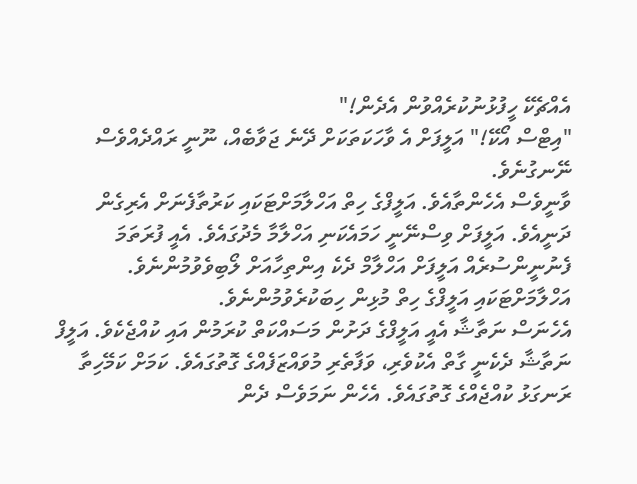އެއްޗެކޭ ހީފުޅުނުކުރެއްވުން އެދެން!"
"އިޓްސް އޯކޭ!" އަލީފަށް އެ ވާހަކަތަކަށް ދޭނެ ޖަވާބެއް، ނޫނީ ރައްދެއްވެސް ނޭނގުނެވެ.
ވާނީވެސް އެހެންތާއެވެ. އަލީފްގެ ހިތް އަހްލާމަށްޓަކައި ކަރުތާފެނަށް އެރިގެން ދަނީއެވެ. އަލީފަށް ވިސްނޭނީ ހަމައެކަނި އަހްލާމާ މެދުގައެވެ. އެއީ ފުރަތަމަ ފެނުނީންސުރެއް އަލީފަށް އަހްލާމް ދެކެ އިންތިހާއަށް ލޯބިވެވުމުންނެވެ. އަހްލާމަށްޓަކައި އަލީފްގެ ހިތް މުޅިން ހިބަކުރެވުމުންނެވެ.
އެހެނަސް ނަތާޝާ އެއީ އަލީފްގެ ދަށުން މަސައްކަތް ކުރަމުން އައި ކުއްޖެކެވެ. އަލީފް ނަތާޝާ ދެކެނީ ގާތް އެކުވެރި، ވަފާތެރި މުވައްޒަފެއްގެ ގޮތުގައެވެ. ކަމަށް ކަމޭހިތާ ރަނގަޅު ކުއްޖެއްގެ ގޮތުގައެވެ. އެހެން ނަމަވެސް ދެން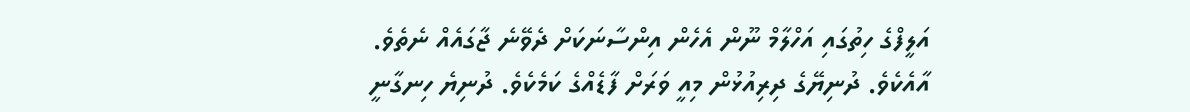އަލީފްގެ ހިތުގައި އަހްލާމް ނޫން އެހެން އިންސާނަކަށް ދެވޭނެ ޖާގައެއް ނެތެވެ.
އާއެކެވެ. ދުނިޔޭގެ ދިރިއުޅުން މިއީ ވަރަށް ފާޑެއްގެ ކަމެކެވެ. ދުނިޔެ ހިނގާނީ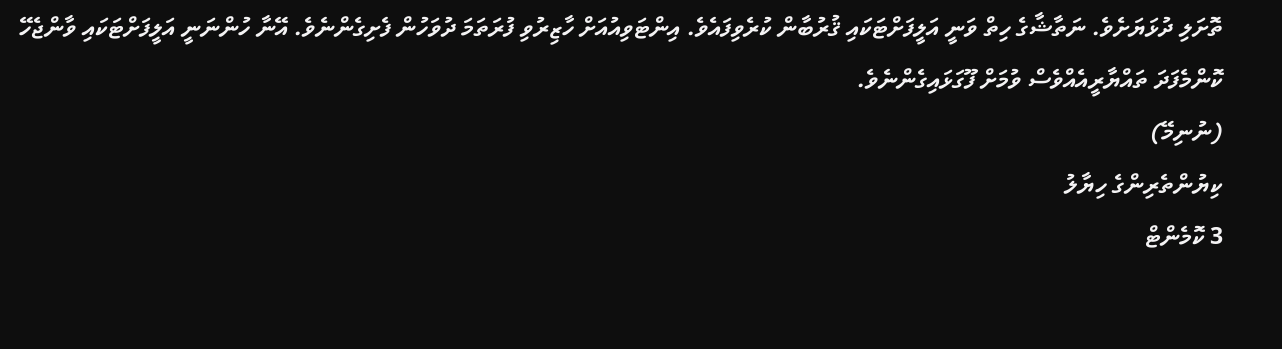ތޮށަލި ދުޅަޔަށެވެ. ނަތާޝާގެ ހިތް ވަނީ އަލީފަށްޓަކައި ޤުރުބާން ކުރެވިފައެވެ. އިންޓަވިއުއަށް ހާޒިރުވި ފުރަތަމަ ދުވަހުން ފެށިގެންނެވެ. އޭނާ ހުންނަނީ އަލީފަށްޓަކައި ވާންޖެހޭ ކޮންމެފަދަ ތައްޔާރީއެއްވެސް ވުމަށް ފޫގަޅައިގެންނެވެ.
(ނުނިމޭ)
ކިޔުންތެރިންގެ ހިޔާލު
3 ކޮމެންޓް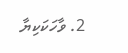2. ވާހަކަކިޔާ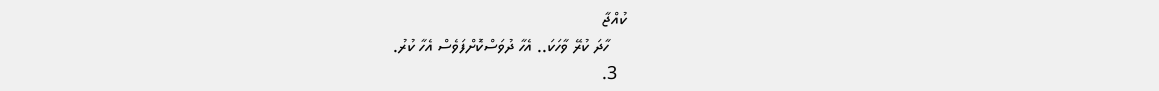ކުއްޖާ
    ހާދަ ކުރޭ ވާހަކަ.. އެހާ ދުވަސްކޮށްފަވެސް އެހާ ކުރު.
  3.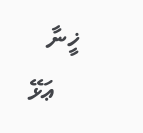ޚީނާ
    ޢަޅޭ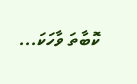ކޮބާތަ ވާހަކަ...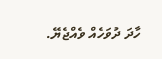ހާދަ ދުވަހެއް ވެއްޖެޔޭ.